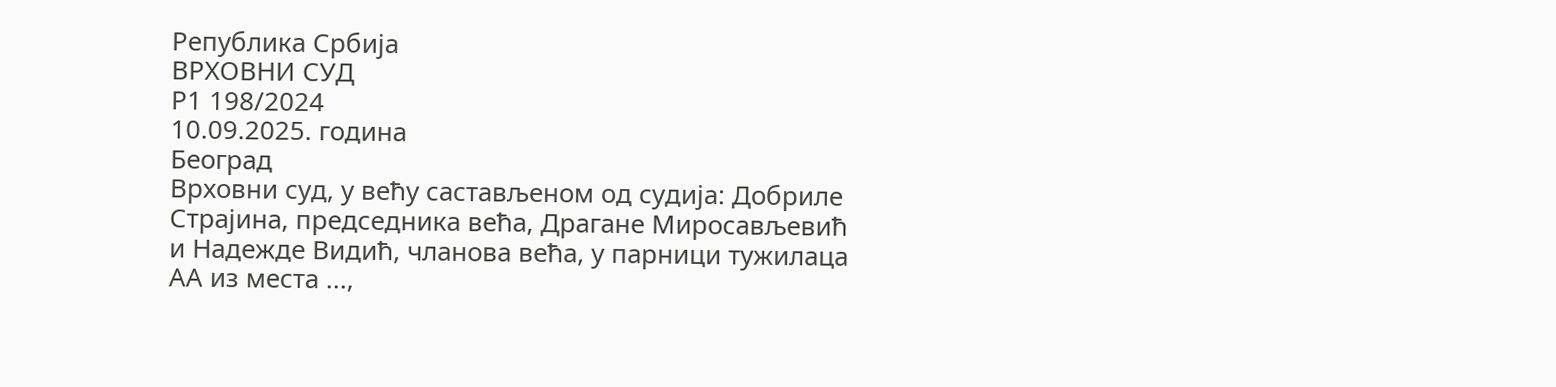Република Србија
ВРХОВНИ СУД
Р1 198/2024
10.09.2025. година
Београд
Врховни суд, у већу састављеном од судија: Добриле Страјина, председника већа, Драгане Миросављевић и Надежде Видић, чланова већа, у парници тужилаца АА из места ...,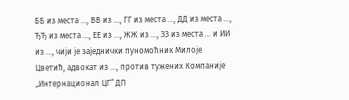ББ из места ..., ВВ из ..., ГГ из места ..., ДД из места ..., ЂЂ из места ..., ЕЕ из ..., ЖЖ из ..., ЗЗ из места ... и ИИ из ..., чији је заједнички пуномоћник Милоје Цветић, адвокат из ..., против тужених Компаније „Интернационал ЦГ“ ДП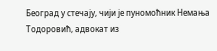Београд у стечају, чији је пуномоћник Немања Тодоровић, адвокат из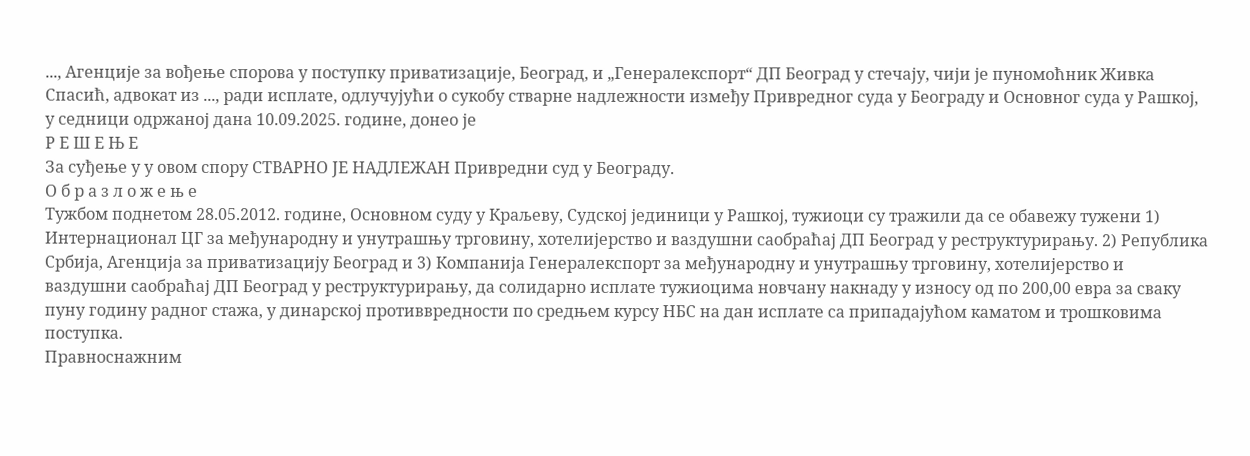..., Агенције за вођење спорова у поступку приватизације, Београд, и „Генералекспорт“ ДП Београд у стечају, чији је пуномоћник Живка Спасић, адвокат из ..., ради исплате, одлучујући о сукобу стварне надлежности између Привредног суда у Београду и Основног суда у Рашкој, у седници одржаној дана 10.09.2025. године, донео је
Р Е Ш Е Њ Е
За суђење у у овом спору СТВАРНО ЈЕ НАДЛЕЖАН Привредни суд у Београду.
О б р а з л о ж е њ е
Тужбом поднетом 28.05.2012. године, Основном суду у Краљеву, Судској јединици у Рашкој, тужиоци су тражили да се обавежу тужени 1) Интернационал ЦГ за међународну и унутрашњу трговину, хотелијерство и ваздушни саобраћај ДП Београд у реструктурирању. 2) Република Србија, Агенција за приватизацију Београд и 3) Компанија Генералекспорт за међународну и унутрашњу трговину, хотелијерство и ваздушни саобраћај ДП Београд у реструктурирању, да солидарно исплате тужиоцима новчану накнаду у износу од по 200,00 евра за сваку пуну годину радног стажа, у динарској противвредности по средњем курсу НБС на дан исплате са припадајућом каматом и трошковима поступка.
Правноснажним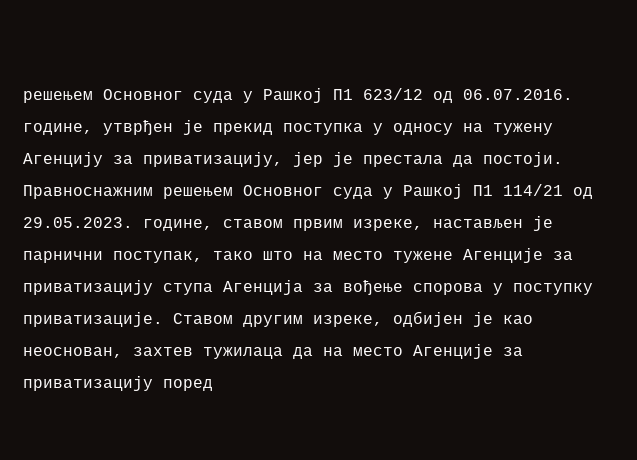решењем Основног суда у Рашкој П1 623/12 од 06.07.2016. године, утврђен је прекид поступка у односу на тужену Агенцију за приватизацију, јер је престала да постоји.
Правноснажним решењем Основног суда у Рашкој П1 114/21 од 29.05.2023. године, ставом првим изреке, настављен је парнични поступак, тако што на место тужене Агенције за приватизацију ступа Агенција за вођење спорова у поступку приватизације. Ставом другим изреке, одбијен је као неоснован, захтев тужилаца да на место Агенције за приватизацију поред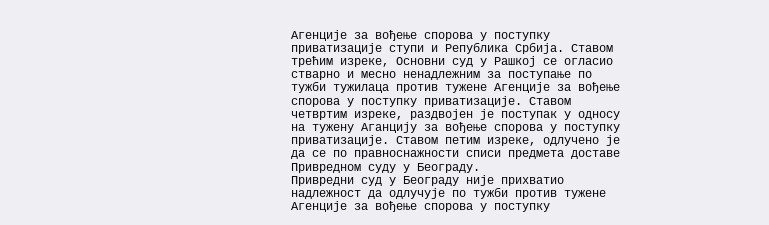Агенције за вођење спорова у поступку приватизације ступи и Република Србија. Ставом трећим изреке, Основни суд у Рашкој се огласио стварно и месно ненадлежним за поступање по тужби тужилаца против тужене Агенције за вођење спорова у поступку приватизације. Ставом четвртим изреке, раздвојен је поступак у односу на тужену Аганцију за вођење спорова у поступку приватизације. Ставом петим изреке, одлучено је да се по правноснажности списи предмета доставе Привредном суду у Београду.
Привредни суд у Београду није прихватио надлежност да одлучује по тужби против тужене Агенције за вођење спорова у поступку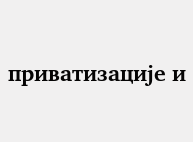приватизације и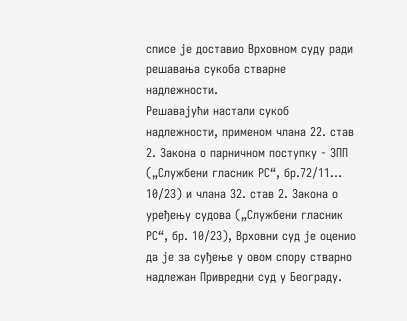списе је доставио Врховном суду ради решавања сукоба стварне надлежности.
Решавајући настали сукоб надлежности, применом члана 22. став 2. Закона о парничном поступку - ЗПП („Службени гласник РС“, бр.72/11... 10/23) и члана 32. став 2. Закона о уређењу судова („Службени гласник РС“, бр. 10/23), Врховни суд је оценио да је за суђење у овом спору стварно надлежан Привредни суд у Београду.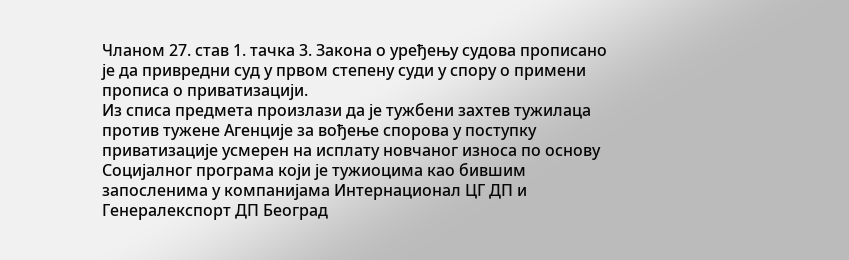Чланом 27. став 1. тачка 3. Закона о уређењу судова прописано је да привредни суд у првом степену суди у спору о примени прописа о приватизацији.
Из списа предмета произлази да је тужбени захтев тужилаца против тужене Агенције за вођење спорова у поступку приватизације усмерен на исплату новчаног износа по основу Социјалног програма који је тужиоцима као бившим запосленима у компанијама Интернационал ЦГ ДП и Генералекспорт ДП Београд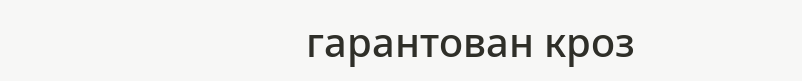гарантован кроз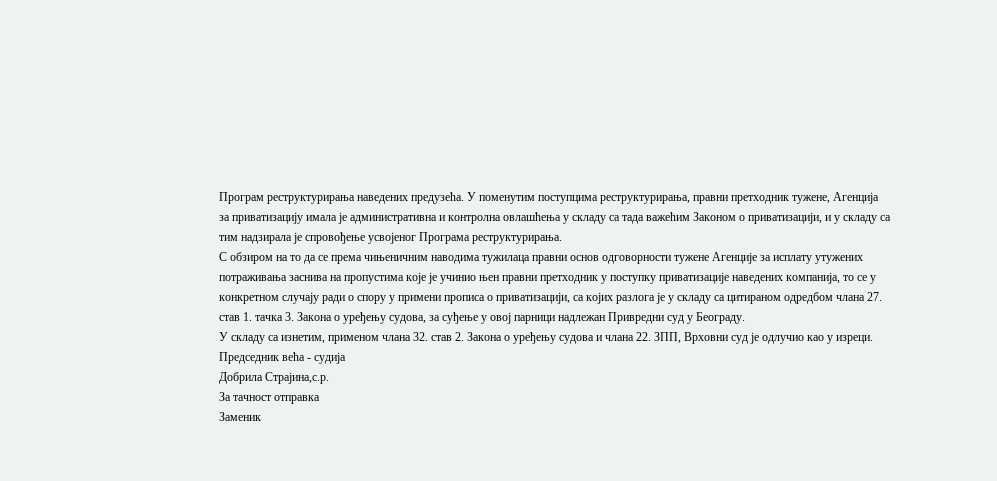Програм реструктурирања наведених предузећа. У поменутим поступцима реструктурирања, правни претходник тужене, Агенција за приватизацију имала је административна и контролна овлашћења у складу са тада важећим Законом о приватизацији, и у складу са тим надзирала је спровођење усвојеног Програма реструктурирања.
С обзиром на то да се према чињеничним наводима тужилаца правни основ одговорности тужене Агенције за исплату утужених потраживања заснива на пропустима које је учинио њен правни претходник у поступку приватизације наведених компанија, то се у конкретном случају ради о спору у примени прописа о приватизацији, са којих разлога је у складу са цитираном одредбом члана 27. став 1. тачка 3. Закона о уређењу судова, за суђење у овој парници надлежан Привредни суд у Београду.
У складу са изнетим, применом члана 32. став 2. Закона о уређењу судова и члана 22. ЗПП, Врховни суд је одлучио као у изреци.
Председник већа - судија
Добрила Страјина,с.р.
За тачност отправка
Заменик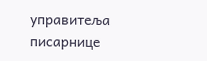управитеља писарнице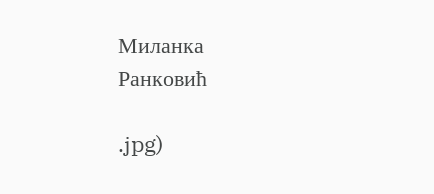Миланка Ранковић

.jpg)